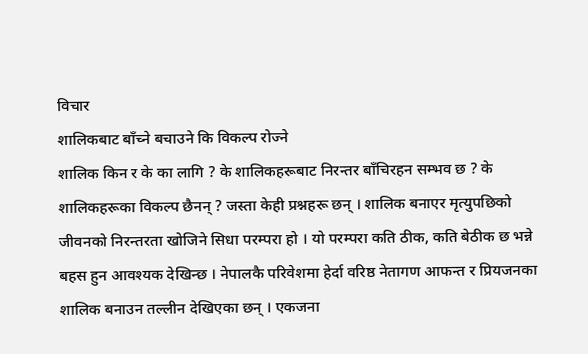विचार
शालिकबाट बाँच्ने बचाउने कि विकल्प रोज्ने
शालिक किन र के का लागि ? के शालिकहरूबाट निरन्तर बाँचिरहन सम्भव छ ? के शालिकहरूका विकल्प छैनन् ? जस्ता केही प्रश्नहरू छन् । शालिक बनाएर मृत्युपछिको जीवनको निरन्तरता खोजिने सिधा परम्परा हो । यो परम्परा कति ठीक, कति बेठीक छ भन्ने बहस हुन आवश्यक देखिन्छ । नेपालकै परिवेशमा हेर्दा वरिष्ठ नेतागण आफन्त र प्रियजनका शालिक बनाउन तल्लीन देखिएका छन् । एकजना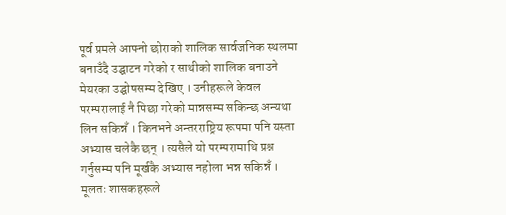पूर्व प्रमले आफ्नो छोराको शालिक सार्वजनिक स्थलमा बनाउँदै उद्घाटन गरेको र साथीको शालिक बनाउने मेयरका उद्घोषसम्म देखिए । उनीहरूले केवल परम्परालाई नै पिछा गरेको मान्नसम्म सकिन्छ अन्यथा लिन सकिन्नँ । किनभने अन्तरराष्ट्रिय रूपमा पनि यस्ता अभ्यास चलेकै छन् । त्यसैले यो परम्परामाथि प्रश्न गर्नुसम्म पनि मूर्खकै अभ्यास नहोला भन्न सकिन्नँ ।
मूलतः शासकहरूले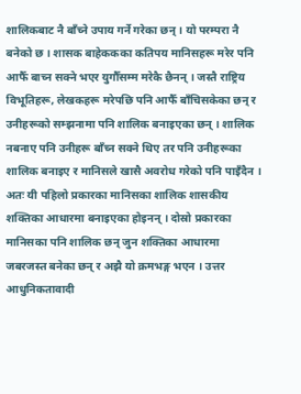शालिकबाट नै बाँच्ने उपाय गर्ने गरेका छन् । यो परम्परा नै बनेको छ । शासक बाहेककका कतिपय मानिसहरू मरेर पनि आफैँ बाच्न सक्ने भएर युगौँसम्म मरेकै छैनन् । जस्तै राष्ट्रिय विभूतिहरू, लेखकहरू मरेपछि पनि आफैँ बाँचिसकेका छन् र उनीहरूको सम्झनामा पनि शालिक बनाइएका छन् । शालिक नबनाए पनि उनीहरू बाँच्न सक्ने थिए तर पनि उनीहरूका शालिक बनाइए र मानिसले खासै अवरोध गरेको पनि पाइँदैन । अतः यी पहिलो प्रकारका मानिसका शालिक शासकीय शक्तिका आधारमा बनाइएका होइनन् । दोस्रो प्रकारका मानिसका पनि शालिक छन् जुन शक्तिका आधारमा जबरजस्त बनेका छन् र अझै यो क्रमभङ्ग भएन । उत्तर आधुनिकतावादी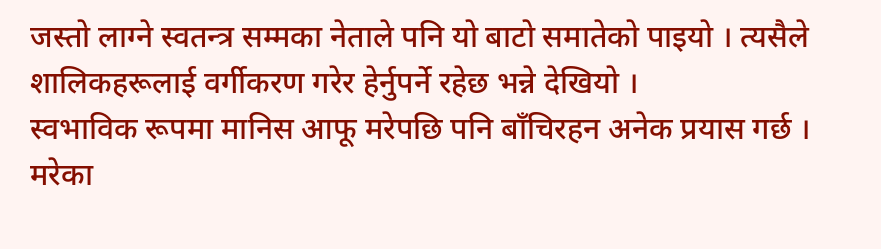जस्तो लाग्ने स्वतन्त्र सम्मका नेताले पनि यो बाटो समातेको पाइयो । त्यसैले शालिकहरूलाई वर्गीकरण गरेर हेर्नुपर्ने रहेछ भन्ने देखियो ।
स्वभाविक रूपमा मानिस आफू मरेपछि पनि बाँचिरहन अनेक प्रयास गर्छ । मरेका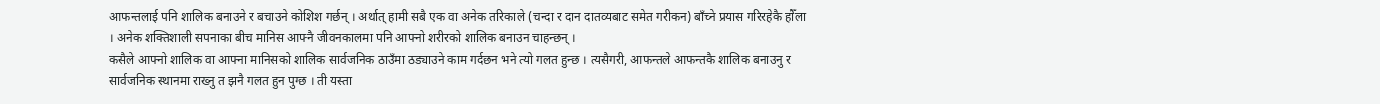आफन्तलाई पनि शालिक बनाउने र बचाउने कोशिश गर्छन् । अर्थात् हामी सबै एक वा अनेक तरिकाले (चन्दा र दान दातव्यबाट समेत गरीकन) बाँच्ने प्रयास गरिरहेकै हौँला । अनेक शक्तिशाली सपनाका बीच मानिस आफ्नै जीवनकालमा पनि आफ्नो शरीरको शालिक बनाउन चाहन्छन् ।
कसैले आफ्नो शालिक वा आफ्ना मानिसको शालिक सार्वजनिक ठाउँमा ठड्याउने काम गर्दछन भने त्यो गलत हुन्छ । त्यसैगरी, आफन्तले आफन्तकै शालिक बनाउनु र सार्वजनिक स्थानमा राख्नु त झनै गलत हुन पुग्छ । ती यस्ता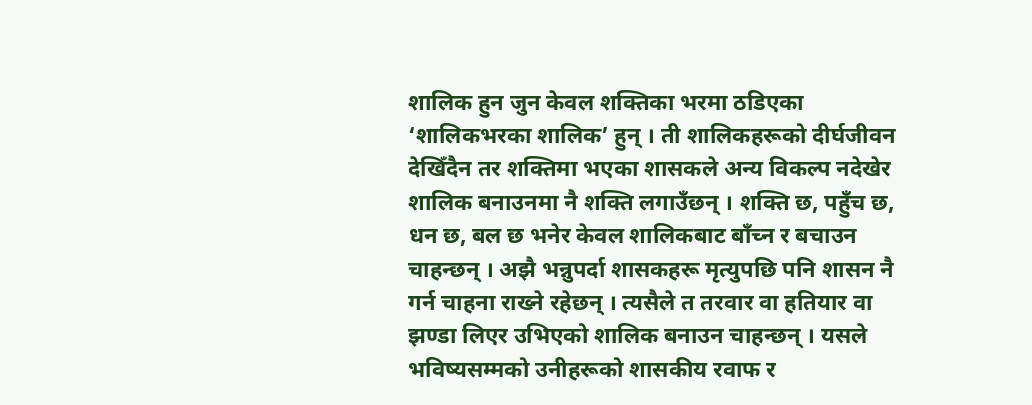शालिक हुन जुन केवल शक्तिका भरमा ठडिएका ‘शालिकभरका शालिक’ हुन् । ती शालिकहरूको दीर्घजीवन देखिँदैन तर शक्तिमा भएका शासकले अन्य विकल्प नदेखेर शालिक बनाउनमा नै शक्ति लगाउँछन् । शक्ति छ, पहुँच छ, धन छ, बल छ भनेर केवल शालिकबाट बाँच्न र बचाउन चाहन्छन् । अझै भन्नुपर्दा शासकहरू मृत्युपछि पनि शासन नै गर्न चाहना राख्ने रहेछन् । त्यसैले त तरवार वा हतियार वा झण्डा लिएर उभिएको शालिक बनाउन चाहन्छन् । यसले भविष्यसम्मको उनीहरूको शासकीय रवाफ र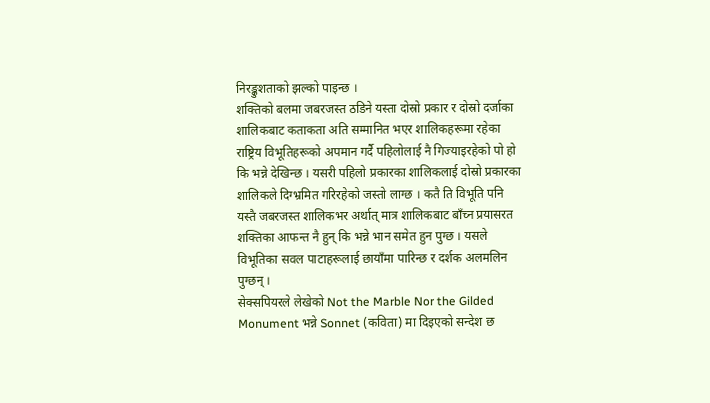निरङ्कुशताको झल्को पाइन्छ ।
शक्तिको बलमा जबरजस्त ठडिने यस्ता दोस्रो प्रकार र दोस्रो दर्जाका शालिकबाट कताकता अति सम्मानित भएर शालिकहरूमा रहेका राष्ट्रिय विभूतिहरूको अपमान गर्दै पहिलोलाई नै गिज्याइरहेको पो हो कि भन्ने देखिन्छ । यसरी पहिलो प्रकारका शालिकलाई दोस्रो प्रकारका शालिकले दिग्भ्रमित गरिरहेको जस्तो लाग्छ । कतै ति विभूति पनि यस्तै जबरजस्त शालिकभर अर्थात् मात्र शालिकबाट बाँच्न प्रयासरत शक्तिका आफन्त नै हुन् कि भन्ने भान समेत हुन पुग्छ । यसले विभूतिका सवल पाटाहरूलाई छायाँमा पारिन्छ र दर्शक अलमलिन पुग्छन् ।
सेक्सपियरले लेखेको Not the Marble Nor the Gilded Monument भन्ने Sonnet (कविता) मा दिइएको सन्देश छ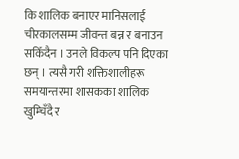कि शालिक बनाएर मानिसलाई चीरकालसम्म जीवन्त बन्न र बनाउन सकिँदैन । उनले विकल्प पनि दिएका छन् । त्यसै गरी शक्तिशालीहरू समयान्तरमा शासकका शालिक खुम्चिँदै र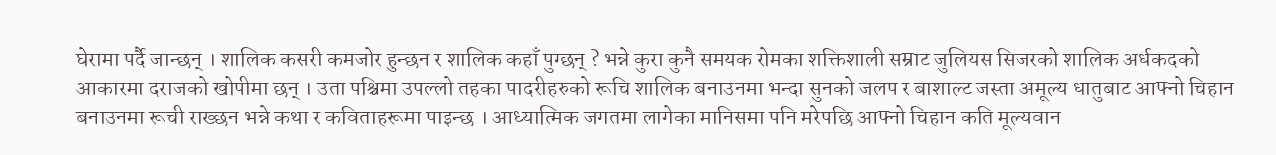घेरामा पर्दै जान्छन् । शालिक कसरी कमजोर हुन्छन र शालिक कहाँ पुग्छन् ? भन्ने कुरा कुनै समयक रोमका शक्तिशाली सम्राट जुलियस सिजरको शालिक अर्धकदको आकारमा दराजको खोपीमा छन् । उता पश्चिमा उपल्लो तहका पादरीहरुको रूचि शालिक बनाउनमा भन्दा सुनको जलप र बाशाल्ट जस्ता अमूल्य धातुबाट आफ्नो चिहान बनाउनमा रूची राख्छन भन्ने कथा र कविताहरूमा पाइन्छ । आध्यात्मिक जगतमा लागेका मानिसमा पनि मरेपछि आफ्नो चिहान कति मूल्यवान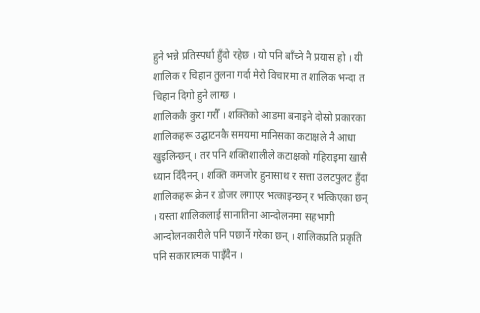हुने भन्ने प्रतिस्पर्धा हुँदो रहेछ । यो पनि बाँच्ने नै प्रयास हो । यी शालिक र चिहान तुलना गर्दा मेरो विचारमा त शालिक भन्दा त चिहान दिगो हुने लाग्छ ।
शालिककै कुरा गरौँ । शक्तिको आडमा बनाइने दोस्रो प्रकारका शालिकहरू उद्घाटनकै समयमा मानिसका कटाक्षले नै आधा खुइलिन्छन् । तर पनि शक्तिशालीले कटाक्षको गहिराइमा खासै ध्यान दिँदैनन् । शक्ति कमजोर हुनासाथ र सत्ता उलटपुलट हुँदा शालिकहरू क्रेन र डोजर लगाएर भत्काइन्छन् र भत्किएका छन् । यस्ता शालिकलाई सानातिना आन्दोलनमा सहभागी आन्दोलनकारीले पनि पछार्ने गरेका छन् । शालिकप्रति प्रकृति पनि सकारात्मक पाइँदैन ।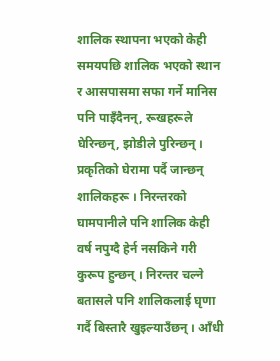शालिक स्थापना भएको केही समयपछि शालिक भएको स्थान र आसपासमा सफा गर्ने मानिस पनि पाइँदैनन्, रूखहरूले घेरिन्छन्, झोडीले पुरिन्छन् । प्रकृतिको घेरामा पर्दै जान्छन् शालिकहरू । निरन्तरको घामपानीले पनि शालिक केही वर्ष नपुग्दै हेर्न नसकिने गरी कुरूप हुन्छन् । निरन्तर चल्ने बतासले पनि शालिकलाई घृणा गर्दै बिस्तारै खुइल्याउँछन् । आँधी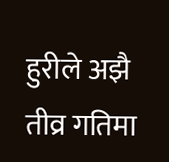हुरीले अझै तीव्र गतिमा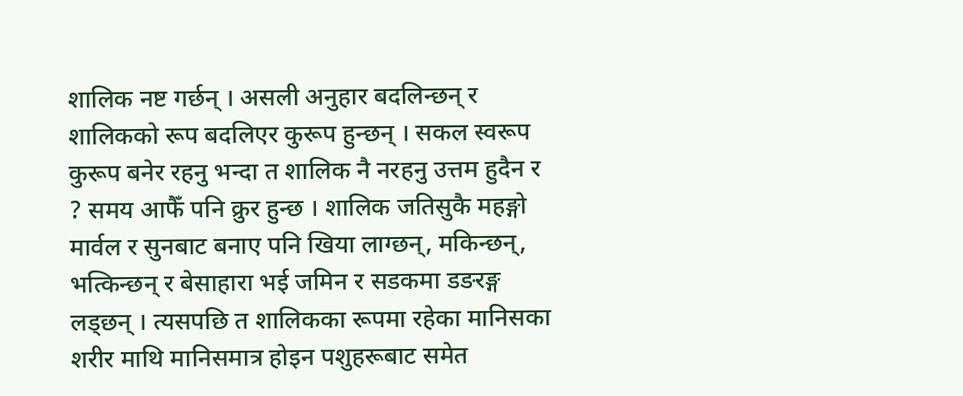शालिक नष्ट गर्छन् । असली अनुहार बदलिन्छन् र शालिकको रूप बदलिएर कुरूप हुन्छन् । सकल स्वरूप कुरूप बनेर रहनु भन्दा त शालिक नै नरहनु उत्तम हुदैन र ? समय आफैँ पनि क्रुर हुन्छ । शालिक जतिसुकै महङ्गो मार्वल र सुनबाट बनाए पनि खिया लाग्छन्, मकिन्छन्, भत्किन्छन् र बेसाहारा भई जमिन र सडकमा डङरङ्ग लड्छन् । त्यसपछि त शालिकका रूपमा रहेका मानिसका शरीर माथि मानिसमात्र होइन पशुहरूबाट समेत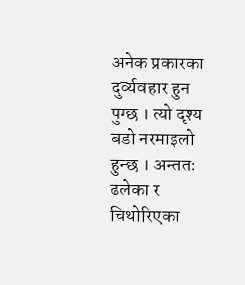अनेक प्रकारका दुर्व्यवहार हुन पुग्छ । त्यो दृश्य बडो नरमाइलो हुन्छ । अन्ततः ढलेका र चिथोरिएका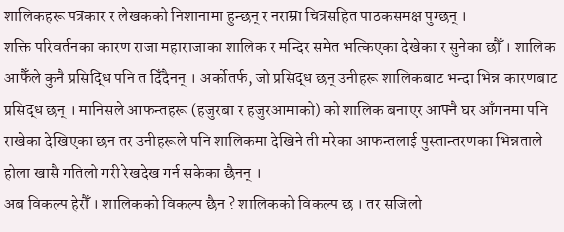शालिकहरू पत्रकार र लेखकको निशानामा हुन्छन् र नराम्रा चित्रसहित पाठकसमक्ष पुग्छन् ।
शक्ति परिवर्तनका कारण राजा महाराजाका शालिक र मन्दिर समेत भत्किएका देखेका र सुनेका छौँ । शालिक आफैँले कुनै प्रसिद्धि पनि त दिँदैनन् । अर्कोतर्फ, जो प्रसिद्ध छन् उनीहरू शालिकबाट भन्दा भिन्न कारणबाट प्रसिद्ध छन् । मानिसले आफन्तहरू (हजुरबा र हजुरआमाको) को शालिक बनाएर आफ्नै घर आँगनमा पनि राखेका देखिएका छन तर उनीहरूले पनि शालिकमा देखिने ती मरेका आफन्तलाई पुस्तान्तरणका भिन्नताले होला खासै गतिलो गरी रेखदेख गर्न सकेका छैनन् ।
अब विकल्प हेरौँ । शालिकको विकल्प छैन ? शालिकको विकल्प छ । तर सजिलो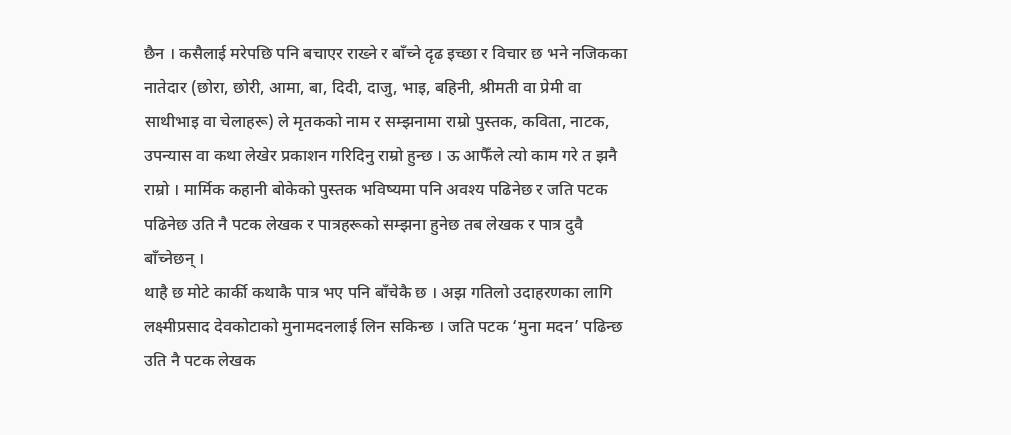छैन । कसैलाई मरेपछि पनि बचाएर राख्ने र बाँच्ने दृढ इच्छा र विचार छ भने नजिकका नातेदार (छोरा, छोरी, आमा, बा, दिदी, दाजु, भाइ, बहिनी, श्रीमती वा प्रेमी वा साथीभाइ वा चेलाहरू) ले मृतकको नाम र सम्झनामा राम्रो पुस्तक, कविता, नाटक, उपन्यास वा कथा लेखेर प्रकाशन गरिदिनु राम्रो हुन्छ । ऊ आफैँले त्यो काम गरे त झनै राम्रो । मार्मिक कहानी बोकेको पुस्तक भविष्यमा पनि अवश्य पढिनेछ र जति पटक पढिनेछ उति नै पटक लेखक र पात्रहरूको सम्झना हुनेछ तब लेखक र पात्र दुवै बाँच्नेछन् ।
थाहै छ मोटे कार्की कथाकै पात्र भए पनि बाँचेकै छ । अझ गतिलो उदाहरणका लागि लक्ष्मीप्रसाद देवकोटाको मुनामदनलाई लिन सकिन्छ । जति पटक ‘मुना मदन’ पढिन्छ उति नै पटक लेखक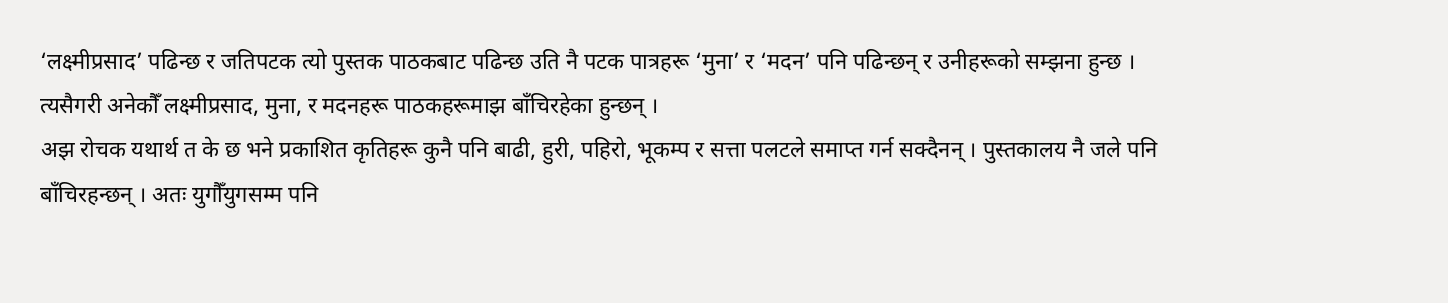‘लक्ष्मीप्रसाद’ पढिन्छ र जतिपटक त्यो पुस्तक पाठकबाट पढिन्छ उति नै पटक पात्रहरू ‘मुना’ र ‘मदन’ पनि पढिन्छन् र उनीहरूको सम्झना हुन्छ । त्यसैगरी अनेकौँ लक्ष्मीप्रसाद, मुना, र मदनहरू पाठकहरूमाझ बाँचिरहेका हुन्छन् ।
अझ रोचक यथार्थ त के छ भने प्रकाशित कृतिहरू कुनै पनि बाढी, हुरी, पहिरो, भूकम्प र सत्ता पलटले समाप्त गर्न सक्दैनन् । पुस्तकालय नै जले पनि बाँचिरहन्छन् । अतः युगौँयुगसम्म पनि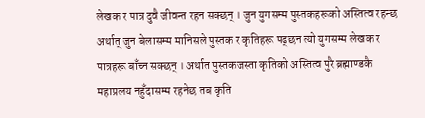लेखक र पात्र दुवै जीवन्त रहन सक्छन् । जुन युगसम्म पुस्तकहरूको अस्तित्व रहन्छ अर्थात् जुन बेलासम्म मानिसले पुस्तक र कृतिहरू पढ्छन त्यो युगसम्म लेखक र पात्रहरू बाँच्न सक्छन् । अर्थात पुस्तकजस्ता कृतिको अस्तित्व पुरै ब्रह्माण्डकै महाप्रलय नहुँदासम्म रहनेछ तब कृति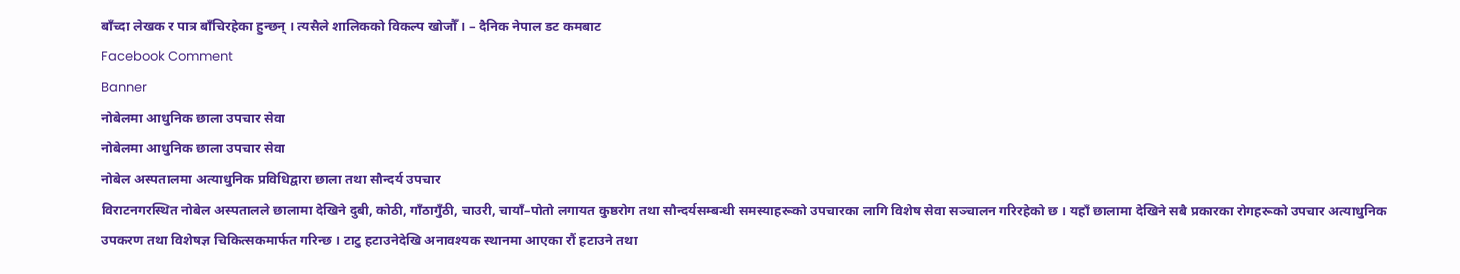बाँच्दा लेखक र पात्र बाँचिरहेका हुन्छन् । त्यसैले शालिकको विकल्प खोजौँ । – दैनिक नेपाल डट कमबाट
Facebook Comment
Banner
नोबेलमा आधुनिक छाला उपचार सेवा
नोबेलमा आधुनिक छाला उपचार सेवा
नोबेल अस्पतालमा अत्याधुनिक प्रविधिद्वारा छाला तथा सौन्दर्य उपचार
विराटनगरस्थित नोबेल अस्पतालले छालामा देखिने दुबी, कोठी, गाँठागुँठी, चाउरी, चायाँ–पोतो लगायत कुष्ठरोग तथा सौन्दर्यसम्बन्धी समस्याहरूको उपचारका लागि विशेष सेवा सञ्चालन गरिरहेको छ । यहाँ छालामा देखिने सबै प्रकारका रोगहरूको उपचार अत्याधुनिक उपकरण तथा विशेषज्ञ चिकित्सकमार्फत गरिन्छ । टाटु हटाउनेदेखि अनावश्यक स्थानमा आएका रौं हटाउने तथा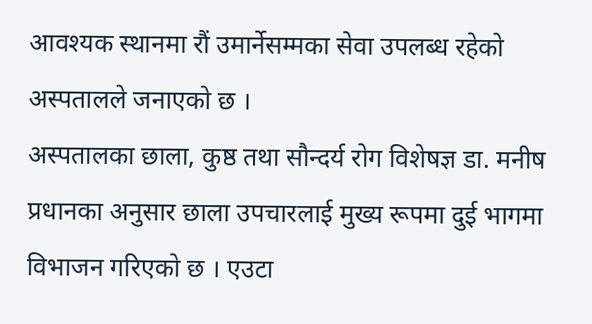आवश्यक स्थानमा रौं उमार्नेसम्मका सेवा उपलब्ध रहेको अस्पतालले जनाएको छ ।
अस्पतालका छाला, कुष्ठ तथा सौन्दर्य रोग विशेषज्ञ डा. मनीष प्रधानका अनुसार छाला उपचारलाई मुख्य रूपमा दुई भागमा विभाजन गरिएको छ । एउटा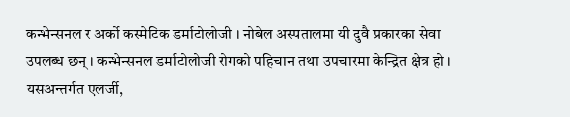कन्भेन्सनल र अर्को कस्मेटिक डर्माटोलोजी । नोबेल अस्पतालमा यी दुवै प्रकारका सेवा उपलब्ध छन् । कन्भेन्सनल डर्माटोलोजी रोगको पहिचान तथा उपचारमा केन्द्रित क्षेत्र हो । यसअन्तर्गत एलर्जी,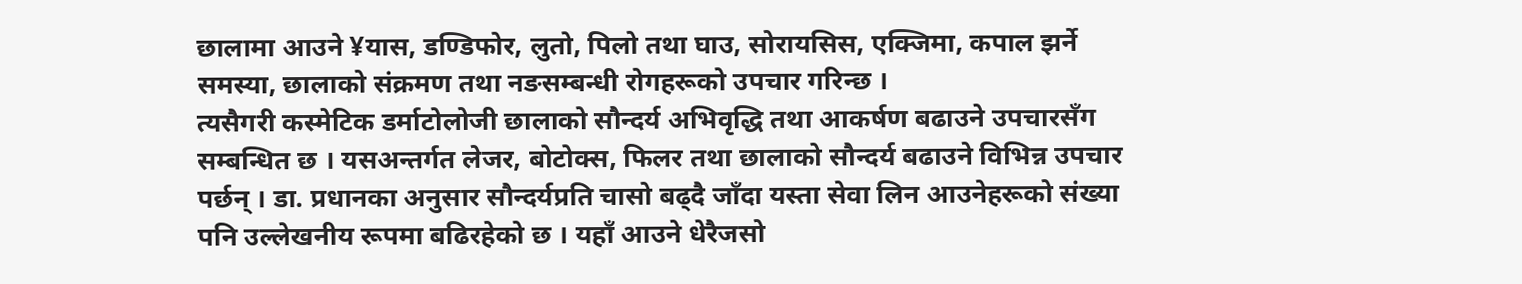छालामा आउने ¥यास, डण्डिफोर, लुतो, पिलो तथा घाउ, सोरायसिस, एक्जिमा, कपाल झर्ने समस्या, छालाको संक्रमण तथा नङसम्बन्धी रोगहरूको उपचार गरिन्छ ।
त्यसैगरी कस्मेटिक डर्माटोलोजी छालाको सौन्दर्य अभिवृद्धि तथा आकर्षण बढाउने उपचारसँग सम्बन्धित छ । यसअन्तर्गत लेजर, बोटोक्स, फिलर तथा छालाको सौन्दर्य बढाउने विभिन्न उपचार पर्छन् । डा. प्रधानका अनुसार सौन्दर्यप्रति चासो बढ्दै जाँदा यस्ता सेवा लिन आउनेहरूको संख्या पनि उल्लेखनीय रूपमा बढिरहेको छ । यहाँ आउने धेरैजसो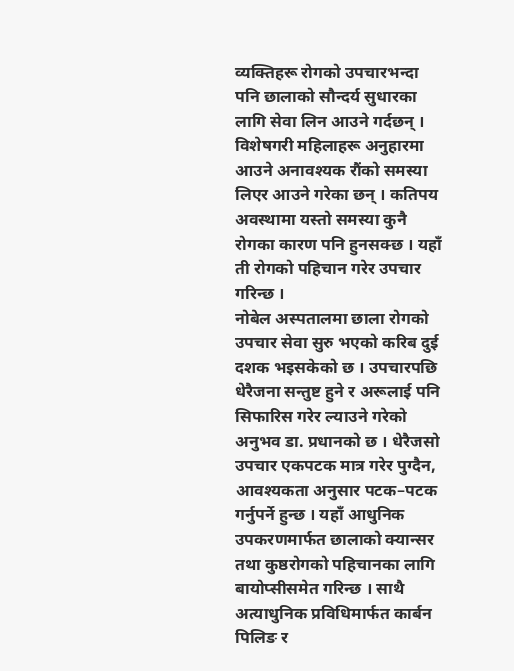व्यक्तिहरू रोगको उपचारभन्दा पनि छालाको सौन्दर्य सुधारका लागि सेवा लिन आउने गर्दछन् । विशेषगरी महिलाहरू अनुहारमा आउने अनावश्यक रौंको समस्या लिएर आउने गरेका छन् । कतिपय अवस्थामा यस्तो समस्या कुनै रोगका कारण पनि हुनसक्छ । यहाँ ती रोगको पहिचान गरेर उपचार गरिन्छ ।
नोबेल अस्पतालमा छाला रोगको उपचार सेवा सुरु भएको करिब दुई दशक भइसकेको छ । उपचारपछि धेरैजना सन्तुष्ट हुने र अरूलाई पनि सिफारिस गरेर ल्याउने गरेको अनुभव डा. प्रधानको छ । धेरैजसो उपचार एकपटक मात्र गरेर पुग्दैन, आवश्यकता अनुसार पटक–पटक गर्नुपर्ने हुन्छ । यहाँ आधुनिक उपकरणमार्फत छालाको क्यान्सर तथा कुष्ठरोगको पहिचानका लागि बायोप्सीसमेत गरिन्छ । साथै अत्याधुनिक प्रविधिमार्फत कार्बन पिलिङ र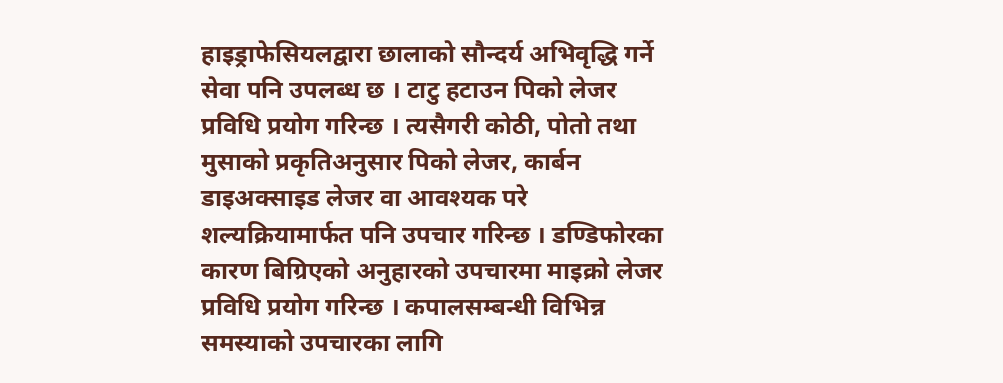हाइड्राफेसियलद्वारा छालाको सौन्दर्य अभिवृद्धि गर्ने सेवा पनि उपलब्ध छ । टाटु हटाउन पिको लेजर प्रविधि प्रयोग गरिन्छ । त्यसैगरी कोठी, पोतो तथा मुसाको प्रकृतिअनुसार पिको लेजर, कार्बन डाइअक्साइड लेजर वा आवश्यक परे शल्यक्रियामार्फत पनि उपचार गरिन्छ । डण्डिफोरका कारण बिग्रिएको अनुहारको उपचारमा माइक्रो लेजर प्रविधि प्रयोग गरिन्छ । कपालसम्बन्धी विभिन्न समस्याको उपचारका लागि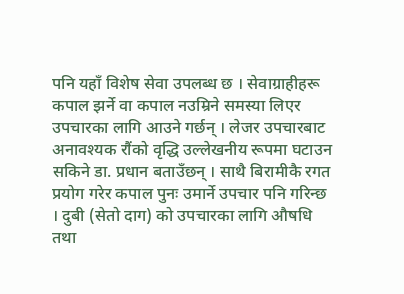पनि यहाँ विशेष सेवा उपलब्ध छ । सेवाग्राहीहरू कपाल झर्ने वा कपाल नउम्रिने समस्या लिएर उपचारका लागि आउने गर्छन् । लेजर उपचारबाट अनावश्यक रौंको वृद्धि उल्लेखनीय रूपमा घटाउन सकिने डा. प्रधान बताउँछन् । साथै बिरामीकै रगत प्रयोग गरेर कपाल पुनः उमार्ने उपचार पनि गरिन्छ । दुबी (सेतो दाग) को उपचारका लागि औषधि तथा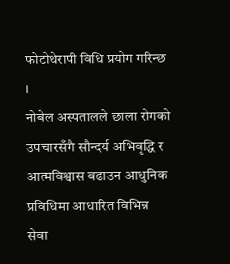फोटोथेरापी विधि प्रयोग गरिन्छ ।
नोबेल अस्पतालले छाला रोगको उपचारसँगै सौन्दर्य अभिवृद्धि र आत्मविश्वास बढाउन आधुनिक प्रविधिमा आधारित विभिन्न सेवा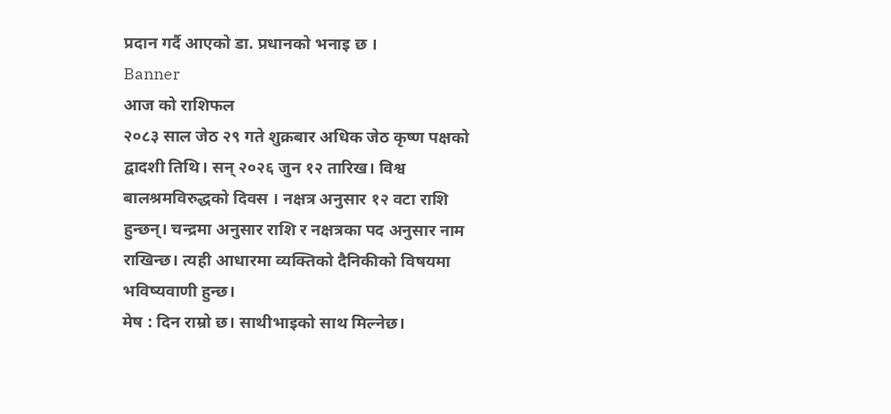प्रदान गर्दै आएको डा. प्रधानको भनाइ छ ।
Banner
आज को राशिफल
२०८३ साल जेठ २९ गते शुक्रबार अधिक जेठ कृष्ण पक्षको द्वादशी तिथि। सन् २०२६ जुन १२ तारिख। विश्व बालश्रमविरुद्धको दिवस । नक्षत्र अनुसार १२ वटा राशि हुन्छन्। चन्द्रमा अनुसार राशि र नक्षत्रका पद अनुसार नाम राखिन्छ। त्यही आधारमा व्यक्तिको दैनिकीको विषयमा भविष्यवाणी हुन्छ।
मेष : दिन राम्रो छ। साथीभाइको साथ मिल्नेछ।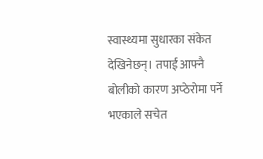स्वास्थ्यमा सुधारका संकेत देखिनेछन्। तपाईं आफ्नै बोलीको कारण अप्ठेरोमा पर्ने भएकाले सचेत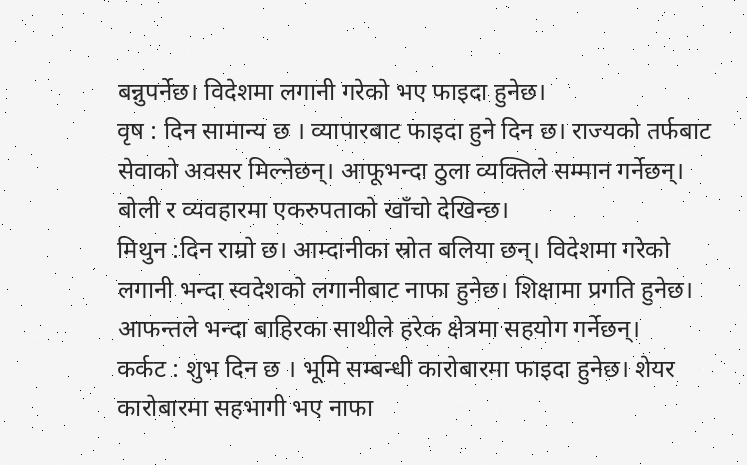बन्नुपर्नेछ। विदेशमा लगानी गरेको भए फाइदा हुनेछ।
वृष : दिन सामान्य छ । व्यापारबाट फाइदा हुने दिन छ। राज्यको तर्फबाट सेवाको अवसर मिल्नेछन्। आफूभन्दा ठुला व्यक्तिले सम्मान गर्नेछन्। बोली र व्यवहारमा एकरुपताको खाँचो देखिन्छ।
मिथुन :दिन राम्रो छ। आम्दानीका स्रोत बलिया छन्। विदेशमा गरेको लगानी भन्दा स्वदेशको लगानीबाट नाफा हुनेछ। शिक्षामा प्रगति हुनेछ। आफन्तले भन्दा बाहिरका साथीले हरेक क्षेत्रमा सहयोग गर्नेछन्।
कर्कट : शुभ दिन छ । भूमि सम्बन्धी कारोबारमा फाइदा हुनेछ। शेयर कारोबारमा सहभागी भए नाफा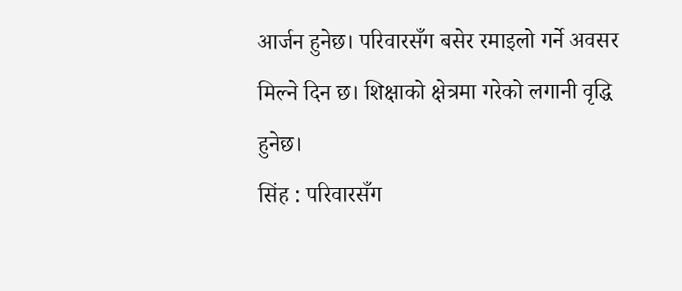आर्जन हुनेछ। परिवारसँग बसेर रमाइलो गर्ने अवसर मिल्ने दिन छ। शिक्षाको क्षेत्रमा गरेको लगानी वृद्धि हुनेछ।
सिंह : परिवारसँग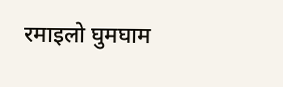रमाइलो घुमघाम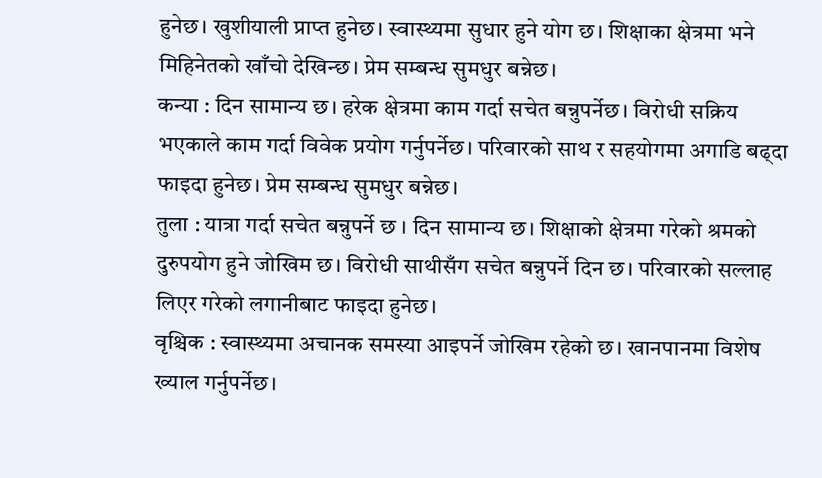हुनेछ। खुशीयाली प्राप्त हुनेछ। स्वास्थ्यमा सुधार हुने योग छ। शिक्षाका क्षेत्रमा भने मिहिनेतको खाँचो देखिन्छ। प्रेम सम्बन्ध सुमधुर बन्नेछ।
कन्या : दिन सामान्य छ। हरेक क्षेत्रमा काम गर्दा सचेत बन्नुपर्नेछ। विरोधी सक्रिय भएकाले काम गर्दा विवेक प्रयोग गर्नुपर्नेछ। परिवारको साथ र सहयोगमा अगाडि बढ्दा फाइदा हुनेछ। प्रेम सम्बन्ध सुमधुर बन्नेछ।
तुला : यात्रा गर्दा सचेत बन्नुपर्ने छ । दिन सामान्य छ। शिक्षाको क्षेत्रमा गरेको श्रमको दुरुपयोग हुने जोखिम छ। विरोधी साथीसँग सचेत बन्नुपर्ने दिन छ। परिवारको सल्लाह लिएर गरेको लगानीबाट फाइदा हुनेछ।
वृश्चिक : स्वास्थ्यमा अचानक समस्या आइपर्ने जोखिम रहेको छ। खानपानमा विशेष ख्याल गर्नुपर्नेछ।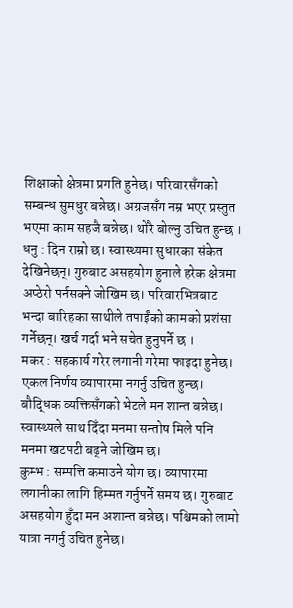शिक्षाको क्षेत्रमा प्रगति हुनेछ। परिवारसँगको सम्बन्ध सुमधुर बन्नेछ। अग्रजसँग नम्र भएर प्रस्तुत भएमा काम सहजै बन्नेछ। थोरै बोल्नु उचित हुन्छ ।
धनु : दिन राम्रो छ। स्वास्थ्यमा सुधारका संकेत देखिनेछन्। गुरुबाट असहयोग हुनाले हरेक क्षेत्रमा अप्ठेरो पर्नसक्ने जोखिम छ। परिवारभित्रबाट भन्दा बारिहका साथीले तपाईंको कामको प्रशंसा गर्नेछन्। खर्च गर्दा भने सचेत हुनुपर्ने छ ।
मकर : सहकार्य गरेर लगानी गरेमा फाइदा हुनेछ। एकल निर्णय व्यापारमा नगर्नु उचित हुन्छ। बौद्धिक व्यक्तिसँगको भेटले मन शान्त बन्नेछ। स्वास्थ्यले साथ दिँदा मनमा सन्तोष मिले पनि मनमा खटपटी बढ्ने जोखिम छ।
कुम्भ : सम्पत्ति कमाउने योग छ। व्यापारमा लगानीका लागि हिम्मत गर्नुपर्ने समय छ। गुरुबाट असहयोग हुँदा मन अशान्त बन्नेछ। पश्चिमको लामो यात्रा नगर्नु उचित हुनेछ।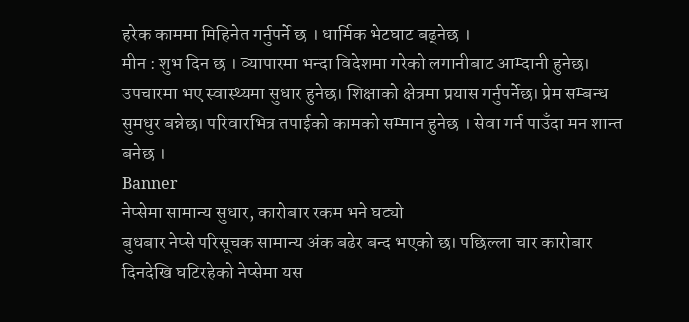हरेक काममा मिहिनेत गर्नुपर्ने छ । धार्मिक भेटघाट बढ्नेछ ।
मीन : शुभ दिन छ । व्यापारमा भन्दा विदेशमा गरेको लगानीबाट आम्दानी हुनेछ। उपचारमा भए स्वास्थ्यमा सुधार हुनेछ। शिक्षाको क्षेत्रमा प्रयास गर्नुपर्नेछ। प्रेम सम्बन्ध सुमधुर बन्नेछ। परिवारभित्र तपाईको कामको सम्मान हुनेछ । सेवा गर्न पाउँदा मन शान्त बनेछ ।
Banner
नेप्सेमा सामान्य सुधार, कारोबार रकम भने घट्यो
बुधबार नेप्से परिसूचक सामान्य अंक बढेर बन्द भएको छ। पछिल्ला चार कारोबार दिनदेखि घटिरहेको नेप्सेमा यस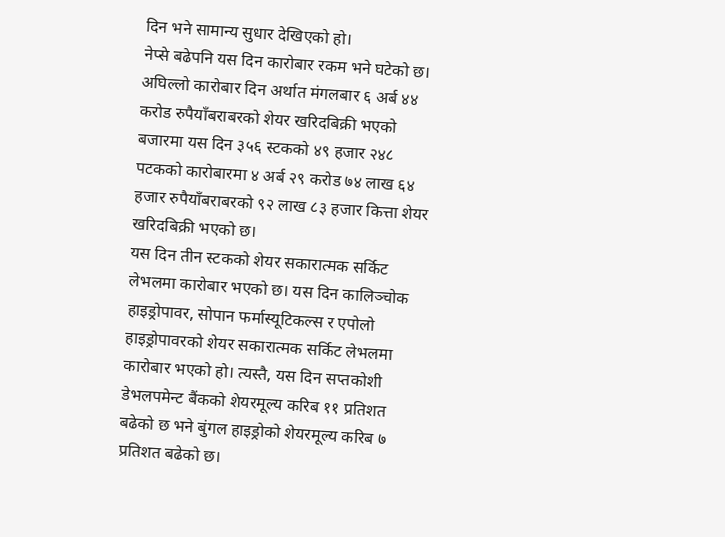दिन भने सामान्य सुधार देखिएको हो।
नेप्से बढेपनि यस दिन कारोबार रकम भने घटेको छ। अघिल्लो कारोबार दिन अर्थात मंगलबार ६ अर्ब ४४ करोड रुपैयाँबराबरको शेयर खरिदबिक्री भएको बजारमा यस दिन ३५६ स्टकको ४९ हजार २४८ पटकको कारोबारमा ४ अर्ब २९ करोड ७४ लाख ६४ हजार रुपैयाँबराबरको ९२ लाख ८३ हजार कित्ता शेयर खरिदबिक्री भएको छ।
यस दिन तीन स्टकको शेयर सकारात्मक सर्किट लेभलमा कारोबार भएको छ। यस दिन कालिञ्चोक हाइड्रोपावर, सोपान फर्मास्यूटिकल्स र एपोलो हाइड्रोपावरको शेयर सकारात्मक सर्किट लेभलमा कारोबार भएको हो। त्यस्तै, यस दिन सप्तकोशी डेभलपमेन्ट बैंकको शेयरमूल्य करिब ११ प्रतिशत बढेको छ भने बुंगल हाइड्रोको शेयरमूल्य करिब ७ प्रतिशत बढेको छ।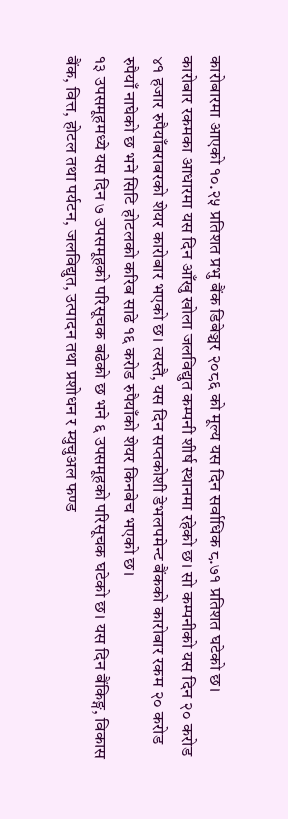कारोबारमा आएको १०.२५ प्रतिशत प्रभु बैंक डिबेञ्चर २०८६ को मूल्य यस दिन सर्वाधिक ८.७१ प्रतिशत घटेको छ।
कारोबार रकमका आधारमा यस दिन आँखु खोला जलविद्युत कम्पनी शीर्ष स्थानमा रहेको छ। सो कम्पनीको यस दिन २० करोड ४१ हजार रुपैयाँबराबरको शेयर कारोबार भएको छ। त्यस्तै, यस दिन सप्तकोशी डेभलपमेन्ट बैंकको कारोबार रकम २० करोड रुपैयाँ नाघेको छ भने सिटि होटलको करिब साढे १६ करोड रुपैयाँको शेयर किनबेच भएको छ।
१३ उपसमूहमध्ये यस दिन ७ उपसमूहको परिसूचक बढेको छ भने ६ उपसमूहको परिसूचक घटेको छ। यस दिन बैंकिङ्ग, विकास बैंक, वित्त, होटल तथा पर्यटन, जलविद्युत, उत्पादन तथा प्रशोधन र म्युचुअल फण्ड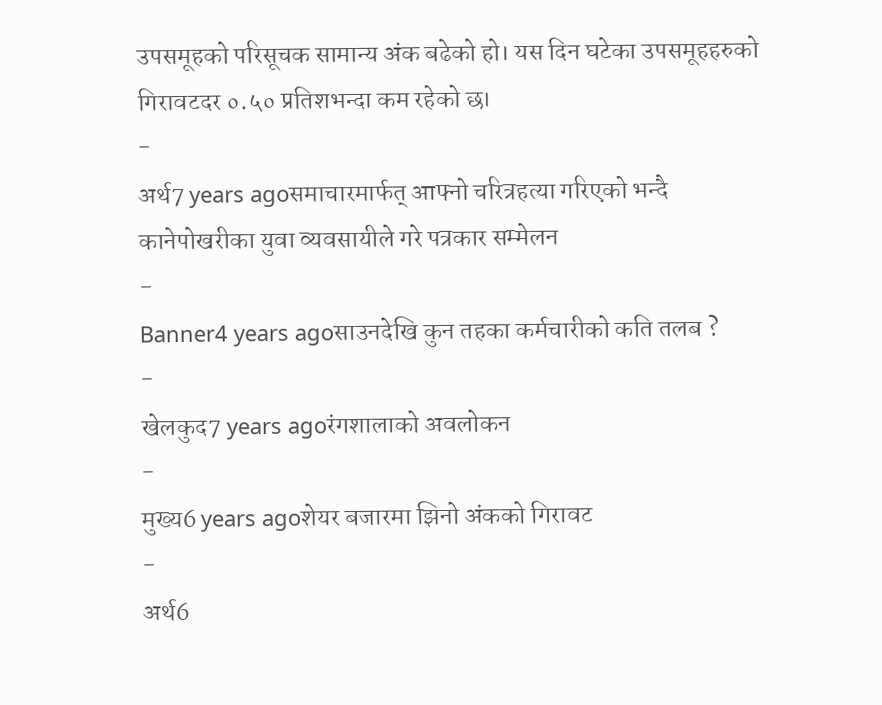उपसमूहको परिसूचक सामान्य अंक बढेको हो। यस दिन घटेका उपसमूहहरुको गिरावटदर ०.५० प्रतिशभन्दा कम रहेको छ।
-
अर्थ7 years agoसमाचारमार्फत् आफ्नो चरित्रहत्या गरिएको भन्दै कानेपोखरीका युवा व्यवसायीले गरे पत्रकार सम्मेलन
-
Banner4 years agoसाउनदेखि कुन तहका कर्मचारीको कति तलब ?
-
खेलकुद7 years agoरंगशालाको अवलोकन
-
मुख्य6 years agoशेयर बजारमा झिनो अंकको गिरावट
-
अर्थ6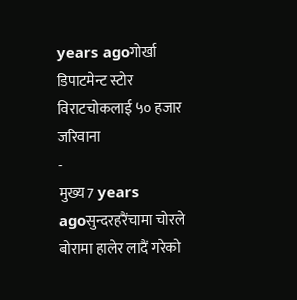years agoगोर्खा डिपाटमेन्ट स्टोर विराटचोकलाई ५० हजार जरिवाना
-
मुख्य7 years agoसुन्दरहरैंचामा चोरले बोरामा हालेर लादैं गरेको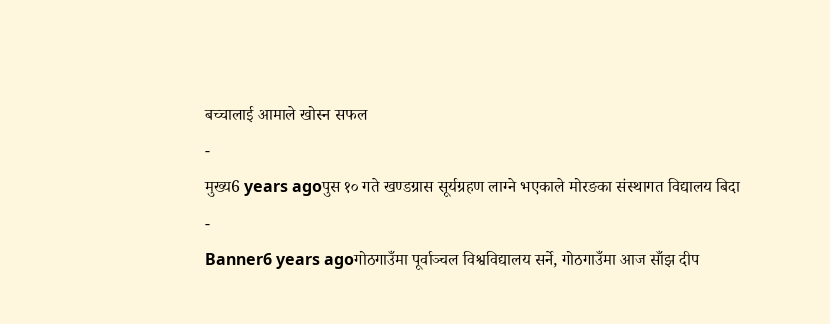बच्चालाई आमाले खोस्न सफल
-
मुख्य6 years agoपुस १० गते खण्डग्रास सूर्यग्रहण लाग्ने भएकाले मोरङका संस्थागत विद्यालय बिदा
-
Banner6 years agoगोठगाउँमा पूर्वाञ्चल विश्वविद्यालय सर्ने, गोठगाउँमा आज साँझ दीप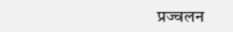प्रज्वलन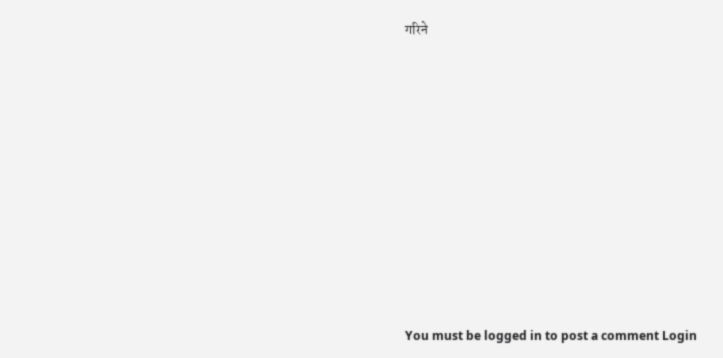गरिने
















You must be logged in to post a comment Login